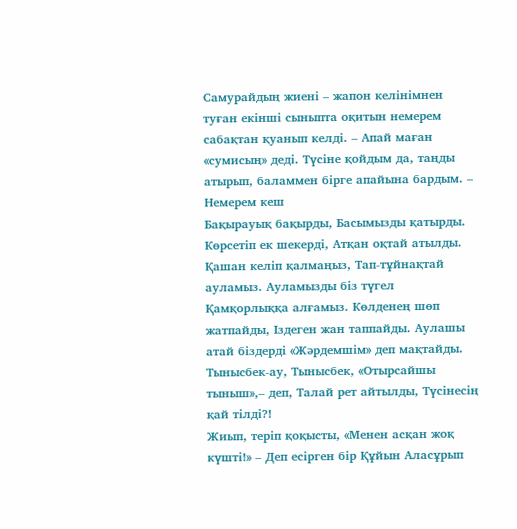Самурайдың жиені – жапон келінімнен туған екінші сыныпта оқитын немерем сабақтан қуанып келді. – Апай маған «сумисың» деді. Түсіне қойдым да, таңды атырып, баламмен бірге апайына бардым. – Немерем кеш
Бақырауық бақырды, Басымызды қатырды. Көрсетіп ек шекерді, Атқан оқтай атылды.
Қашан келіп қалмаңыз, Тап-тұйнақтай ауламыз. Ауламызды біз түгел Қамқорлыққа алғамыз. Көлденең шөп жатпайды, Іздеген жан таппайды. Аулашы атай біздерді «Жәрдемшім» деп мақтайды.
Тынысбек-ау, Тынысбек, «Отырсайшы тыныш»,– деп, Талай рет айтылды, Түсінесің қай тілді?!
Жиып, теріп қоқысты, «Менен асқан жоқ күшті!» – Деп есірген бір Құйын Аласұрып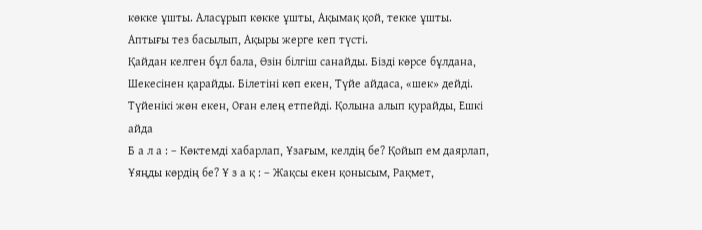көкке ұшты. Аласұрып көкке ұшты, Ақымақ қой, текке ұшты. Аптығы тез басылып, Ақыры жерге кеп түсті.
Қайдан келген бұл бала, Өзін білгіш санайды. Бізді көрсе бұлдана, Шекесінен қарайды. Білетіні көп екен, Түйе айдаса, «шек» дейді. Түйенікі жөн екен, Оған елең етпейді. Қолына алып қурайды, Ешкі айда
Б а л а : – Көктемді хабарлап, Ұзағым, келдің бе? Қойып ем даярлап, Ұяңды көрдің бе? Ұ з а қ : – Жақсы екен қонысым, Рақмет,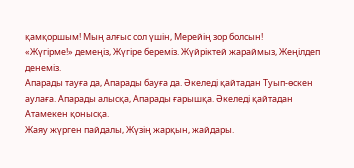қамқоршым! Мың алғыс сол үшін, Мерейің зор болсын!
«Жүгірме!» демеңіз, Жүгіре береміз. Жүйріктей жараймыз, Жеңілдеп денеміз.
Апарады тауға да, Апарады бауға да. Әкеледі қайтадан Туып-өскен аулаға. Апарады алысқа, Апарады ғарышқа. Әкеледі қайтадан Атамекен қонысқа.
Жаяу жүрген пайдалы, Жүзің жарқын, жайдары.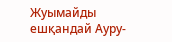Жуымайды ешқандай Ауру-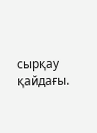сырқау қайдағы.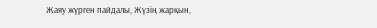Жаяу жүрген пайдалы, Жүзің жарқын,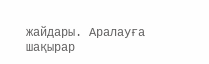жайдары. Аралауға шақырар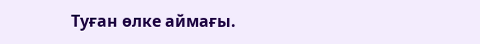Туған өлке аймағы.